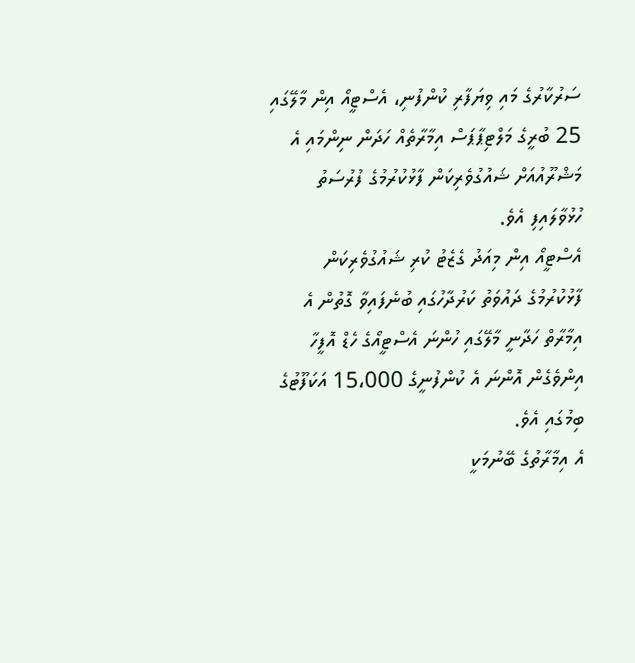ސަރުކާރުގެ މައި ވިޔަފާރި ކުންފުނި، އެސްޓީއޯ އިން މާލޭގައި 25 ބުރީގެ މަލްޓިޕާޕަސް އިމާރާތެއް ހަދަން ނިންމައި އެ މަޝްރޫއުއަށް ޝައުގުވެރިކަން ފާޅުކުރުމުގެ ފުރުސަތު ހުޅުވާލައިފި އެވެ.
އެސްޓީއޯ އިން މިއަދު ގެޒެޓު ކުރި ޝައުގުވެރިކަން ފާޅުކުރުމުގެ ދައުވަތު ކަރުދާހުގައި ބުނެފައިވާ ގޮތުން އެ އިމާރާތް ހަދާނީ މާލޭގައި ހުންނަ އެސްޓީއޯގެ ހެޑް އޮފީހާ އިންވެގެން އޮންނަ އެ ކުންފުނީގެ 15،000 އަކަފޫޓުގެ ބިމުގައި އެވެ.
އެ އިމާރާތުގެ ބޭނުމަކީ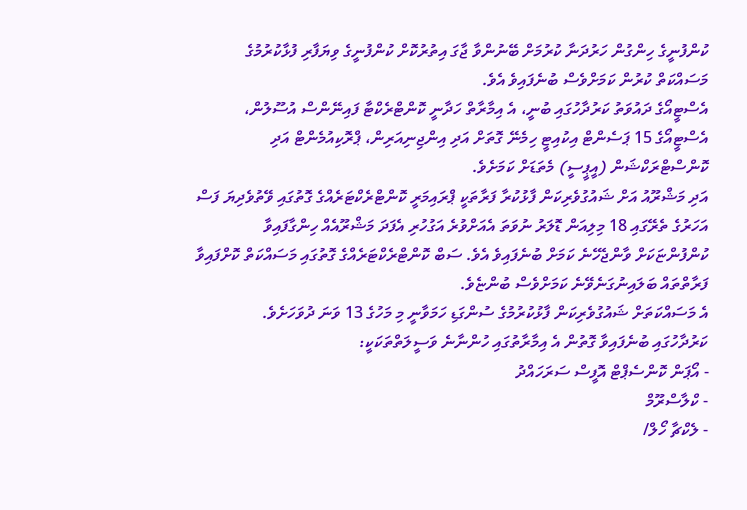ކުންފުނީގެ ހިންގުން ހަރުދަނާ ކުރުމަށް ބޭނުންވާ ޖާގަ އިތުރުކޮށް ކުންފުނީގެ ވިޔަފާރި ފުޅާކުރުމުގެ މަސައްކަތް ކުރުން ކަމަށްވެސް ބުނެފައިވެ އެވެ.
އެސްޓީއޯގެ ދައުވަތު ކަރުދާހުގައި ބުނީ، އެ އިމާރާތް ހަދާނީ ކޮންޓްރެކްޓާ ފައިނޭންސް އުސޫލުން، އެސްޓީއޯގެ 15 ޕަސެންޓް އިކުއިޓީ ހިމެނޭ ގޮތަށް އަދި އިންޖިނިއަރިން، ޕްރޮކިއުމެންޓް އަދި ކޮންސްޓްރަކްޝަން (އީޕީސީ) މެތަޑަށް ކަމަށެވެ.
އަދި މަޝްރޫއު އަށް ޝައުގުވެރިކަން ފާޅުކުރާ ފަރާތަކީ ޕްރައިމަރީ ކޮންޓްރެކްޓަރެއްގެ ގޮތުގައި ވޭތުވެދިޔަ ފަސް އަހަރުގެ ތެރޭގައި 18 މިލިއަން ޑޮލަރު ނުވަތަ އެއަށްވުރެ އަގުހުރި އެފަދަ މަޝްރޫއެއް ހިންގާފައިވާ ކުންފުންޏަކަށް ވާންޖެހޭނެ ކަމަށް ބުނެފައިވެ އެވެ. ސަބް ކޮންޓްރެކްޓަރެއްގެ ގޮތުގައި މަސައްކަތް ކޮށްފައިވާ ފަރާތްތައް ބަލައިނުގަނެވޭނެ ކަމަށްވެސް ބުންޏެވެ.
އެ މަސައްކަތަށް ޝައުގުވެރިކަން ފާޅުކުރުމުގެ ސުންގަޑި ހަމަވާނީ މި މަހުގެ 13 ވަނަ ދުވަހަށެވެ.
ކަރުދާހުގައި ބުނެފައިވާ ގޮތުން އެ އިމާރާތުގައި ހުންނާނެ ވަސީލަތްތަކަކީ:
- އޯޕަން ކޮންސެޕްޓް އޮފީސް ސަރަހައްދު
- ކްލާސްރޫމް
- ލެކްޗާ ހޯލް/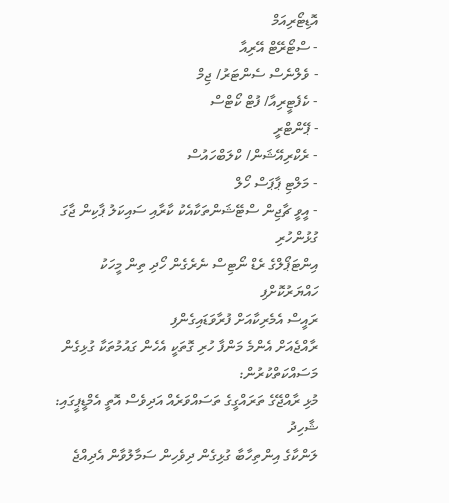އޮޑިޓޯރިއަމް
- ސްޓޯރޭޓް އޭރިއާ
- ވެލްނެސް ސެންޓަރު/ ޖިމް
- ކެފެޓީރިއާ/ ފުޓް ކޯޓްސް
- ޕޭންޓްރީ
- ރެކްރިއޭޝަން/ ކްލަބްހައުސް
- މަލްޓި ޕާޕަސް ހޯލް
- އީވީ ޗާޖިން ސްޓޭޝަންތަކާއެކު ކާރާއި ސައިކަލު ޕާކިން ޖާގަ
ގުޅުންހުރި
އިންޓަޕޯލްގެ ރެޑް ނޯޓިސް ނެރެގެން ހޯދި ތިން މީހަކު ހައްޔަރުކޮށްފި
ރައީސް އެމެރިކާއަށް ފުރާވަޑައިގެންފި
ރާއްޖެއަށް އެންމެ މަންފާ ހުރި ގޮތަކީ އެހެން ގައުމުތަކާ ގުޅިގެން މަސައްކަތްކުރުން:
މުޅި ރާއްޖޭގެ ތަރައްގީގެ ތަސައްވަރެއް އަދިވެސް އޮތީ އެމްޑީޕީގައި: ޝާހިދު
ލަންކާގެ އިންތިހާބާ ގުޅިގެން ދިވެހިން ސަމާލުވާން އެދިއްޖެ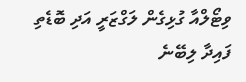ވިޓޯލްއާ ގުޅިގެން ލަގްޒަރީ އަދި ބޮޑެތި ފައިދާ ލިބޭނެ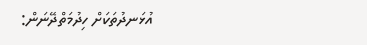އުޅަނދުތަކަށް ހިދުމަތްދޭނަން: